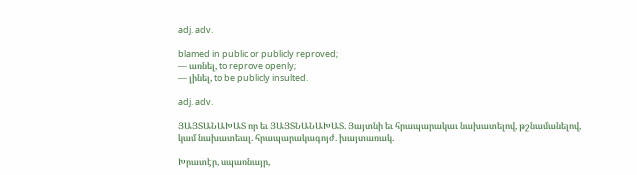adj. adv.

blamed in public or publicly reproved;
— առնել, to reprove openly;
— լինել, to be publicly insulted.

adj. adv.

ՅԱՅՏԱՆԱԽԱՏ որ եւ ՅԱՅՏՆԱՆԱԽԱՏ. Յայտնի եւ հրապարակաւ նախատելով, թշնամանելով, կամ նախատեալ. հրապարակագոյժ. խայտառակ.

Խրատէր, սպառնայր,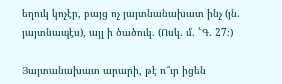եղուկ կոչէր, բայց ոչ յայտնանախատ ինչ (յն. յայտնապէս), այլ ի ծածուկ. (Ոսկ. մ. ՟Գ. 27։)

Յայտանախատ արարի, թէ ո՞ւր իցեն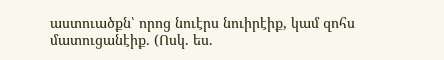աստուածքն՝ որոց նուէրս նուիրէիք, կամ զոհս մատուցանէիք. (Ոսկ. ես.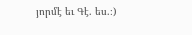յորմէ եւ Գէ. ես.։)